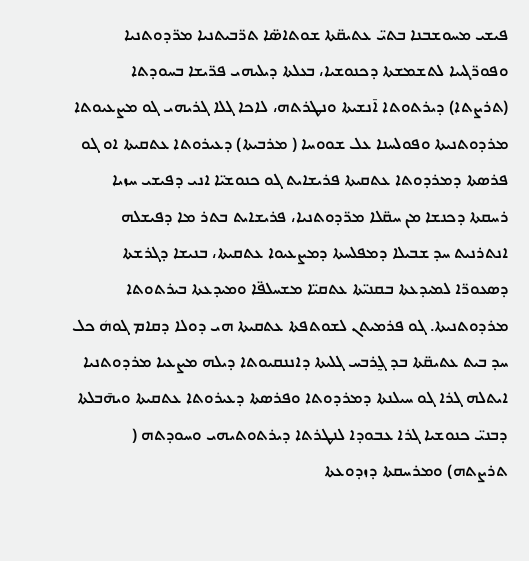ܦܝܫܝ ܡܚܘܫܒܢܐ ܒܬܝ̈ ܥܬܝܩ̈ܬܐ ܫܘܬܐܣ̈ܐ ܬܪ̈ܒܝܬܢܝܐ ܡܪ̈ܕܘܬܢܝܐ ܘܦܘܪ̈ܓܝܝܐ ܠܬܫܡܫܬܐ ܕܟܢܘܫܝܐ، ܒܥܠܬܐ ܕܝܠܝܗܝ ܦܪ̈ܝܫܐ ܒܚܘܕܬܐ (ܬܪܨܬܐ) ܕܝܪܬܘܬܐ ܐ̄ܢܫܝܬܐ ܘܢܛܪܬܗ، ܠܐܟܐ ܓܠܐ ܓܪܝܗܝ ܓܘ ܡܨܥܝܘܬܐ ܡܪܕܘܬܢܝܬܐ ܘܦܘܠܚܢܐ ܥܠ ܫܘܘܚܐ ( ܡܪܒܝܬܐ) ܕܥܝܪܘܬܐ ܥܬܩܝܬܐ ܐܘ ܓܘ ܦܪܣܬܐ ܕܡܪܕܘܬܐ ܥܬܩܝܬܐ ܦܪܝܫܐܝܬ ܓܘ ܟܢܘܫܝ̈ܐ ܐܢܝ ܕܦܝܫܝ ܚܙܝܐ ܪܚܩܬܐ ܕܟܢܫܐ ܡܢ ܚܩ̈ܠܐ ܡܪ̈ܕܘܬܢܝܐ، ܦܪܝܫܐܝܬ ܒܬܪ ܡܐ ܕܦܝܫܠܗ ܐܢܬܪܢܝܬ ܚܕ ܫܒܝܠܐ ܕܡܦܠܚܬܐ ܕܡܨܥܝܘܐ ܥܬܩܝܬܐ، ܒܢܝܫܐ ܕܓܪܫܬܐ ܕܣܥܘܪ̈ܐ ܠܡܝܕܥܬܐ ܒܩܢܝ̈ܬܐ ܥܬܩܝ̈ܐ ܡܫܚܠܦ̈ܐ ܘܡܝܕܥܬܐ ܒܝܪܬܘܬܐ ܡܪܕܘܬܢܝܬܐ. ܓܘ ܦܪܡܝܬܢ ܠܫܘܬܦܬܐ ܥܬܩܝܬܐ ܗܝ ܕܘܠܐ ܕܩܐܡ ܓܘܗܿ ܟܠ ܚܕ ܒܝܬ ܥܬܝܩ̈ܬܐ ܒܕ ܓ̰ܪܒܚ ܓܠܝܬܐ ܕܐܢܢܩܝܘܬܐ ܕܝܠܗ ܡܨܥܝܐ ܡܪܕܘܬܢܝܐ ܐܝܬܠܗ ܓܪܐ ܓܘ ܚܝܠܢܬܐ ܕܡܪܕܘܬܐ ܘܦܪܣܬܐ ܕܥܝܪܘܬܐ ܥܬܩܝܬܐ ܘܝܗ̄ܒܠܬܐ ܕܒܢܝ̈ ܟܢܘܫܝܐ ܓܪܐ ܥܒܘܕܐ ܠܢܛܪܬܐ ܕܝܪܬܘܬܝܗܝ ܘܚܘܕܬܗ ( ܬܪܨܬܗ) ܘܡܪܚܩܬܐ ܕܙܕܘܥܬܐ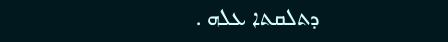ܕܬܠܩܬܐ ܥܠܗ .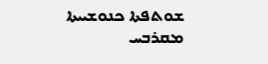ܫܘܬܦܬܐ ܟܢܘܫܝܝܬܐ
ܡܩܪܒܚ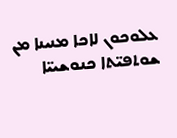ܥܠܘܟܘܢ ܠܐܟܐ ܡܢܝܢܐ ܡܢ ܫܘܬܦܝ̈ܬܐ ܟܢܘܫܝܝ̈ܐ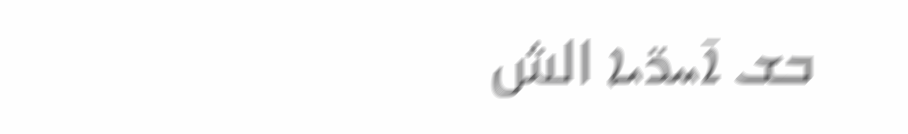ܒܫ ܐ̄ܚܪ̈ܝܐ الش